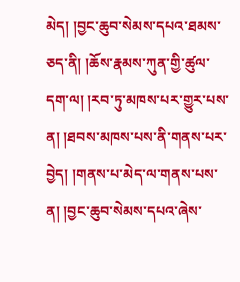མེད། །བྱང་ཆུབ་སེམས་དཔའ་ཐམས་ཅད་ནི། །ཆོས་རྣམས་ཀུན་གྱི་ཚུལ་དག་ལ། །རབ་ཏུ་མཁས་པར་གྱུར་པས་ན། །ཐབས་མཁས་པས་ནི་གནས་པར་བྱེད། །གནས་པ་མེད་ལ་གནས་པས་ན། །བྱང་ཆུབ་སེམས་དཔའ་ཞེས་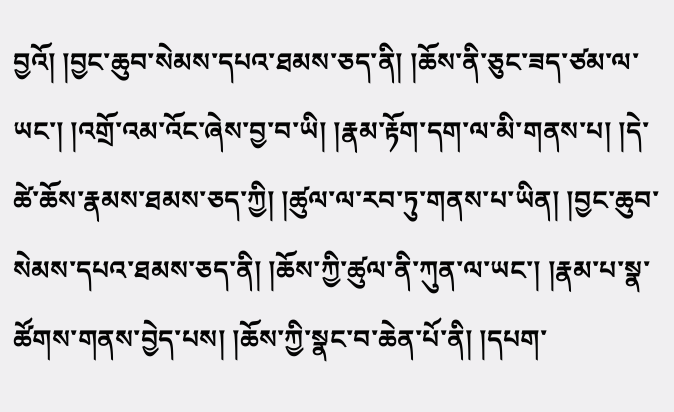བྱའོ། །བྱང་ཆུབ་སེམས་དཔའ་ཐམས་ཅད་ནི། །ཆོས་ནི་ཅུང་ཟད་ཙམ་ལ་ཡང་། །འགྲོ་འམ་འོང་ཞེས་བྱ་བ་ཡི། །རྣམ་རྟོག་དག་ལ་མི་གནས་པ། །དེ་ཚེ་ཆོས་རྣམས་ཐམས་ཅད་ཀྱི། །ཚུལ་ལ་རབ་ཏུ་གནས་པ་ཡིན། །བྱང་ཆུབ་སེམས་དཔའ་ཐམས་ཅད་ནི། །ཆོས་ཀྱི་ཚུལ་ནི་ཀུན་ལ་ཡང་། །རྣམ་པ་སྣ་ཚོགས་གནས་བྱེད་པས། །ཆོས་ཀྱི་སྣང་བ་ཆེན་པོ་ནི། །དཔག་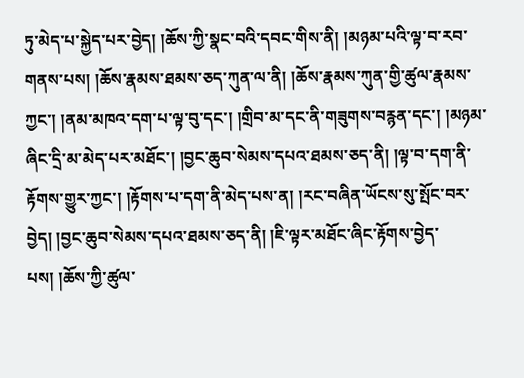ཏུ་མེད་པ་སྐྱེད་པར་བྱེད། །ཆོས་ཀྱི་སྣང་བའི་དབང་གིས་ནི། །མཉམ་པའི་ལྟ་བ་རབ་གནས་པས། །ཆོས་རྣམས་ཐམས་ཅད་ཀུན་ལ་ནི། །ཆོས་རྣམས་ཀུན་གྱི་ཚུལ་རྣམས་ཀྱང་། །ནམ་མཁའ་དག་པ་ལྟ་བུ་དང་། །གྲིབ་མ་དང་ནི་གཟུགས་བརྙན་དང་། །མཉམ་ཞིང་དྲི་མ་མེད་པར་མཐོང་། །བྱང་ཆུབ་སེམས་དཔའ་ཐམས་ཅད་ནི། །ལྟ་བ་དག་ནི་རྟོགས་གྱུར་ཀྱང་། །རྟོགས་པ་དག་ནི་མེད་པས་ན། །རང་བཞིན་ཡོངས་སུ་སྤོང་བར་བྱེད། །བྱང་ཆུབ་སེམས་དཔའ་ཐམས་ཅད་ནི། །ཇི་ལྟར་མཐོང་ཞིང་རྟོགས་བྱེད་པས། །ཆོས་ཀྱི་ཚུལ་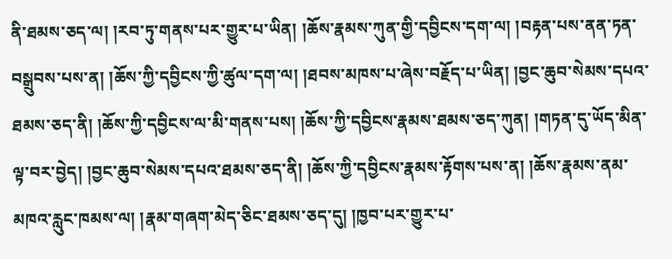ནི་ཐམས་ཅད་ལ། །རབ་ཏུ་གནས་པར་གྱུར་པ་ཡིན། །ཆོས་རྣམས་ཀུན་གྱི་དབྱིངས་དག་ལ། །བརྟན་པས་ནན་ཏན་བསྒྲུབས་པས་ན། །ཆོས་ཀྱི་དབྱིངས་ཀྱི་ཚུལ་དག་ལ། །ཐབས་མཁས་པ་ཞེས་བརྗོད་པ་ཡིན། །བྱང་ཆུབ་སེམས་དཔའ་ཐམས་ཅད་ནི། །ཆོས་ཀྱི་དབྱིངས་ལ་མི་གནས་པས། །ཆོས་ཀྱི་དབྱིངས་རྣམས་ཐམས་ཅད་ཀུན། །གཏན་དུ་ཡོད་མིན་ལྟ་བར་བྱེད། །བྱང་ཆུབ་སེམས་དཔའ་ཐམས་ཅད་ནི། །ཆོས་ཀྱི་དབྱིངས་རྣམས་རྟོགས་པས་ན། །ཆོས་རྣམས་ནམ་མཁའ་རླུང་ཁམས་ལ། །རྣམ་གཞག་མེད་ཅིང་ཐམས་ཅད་དུ། །ཁྱབ་པར་གྱུར་པ་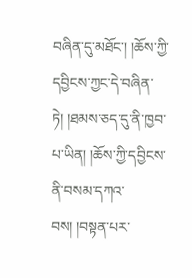བཞིན་དུ་མཐོང་། །ཆོས་ཀྱི་དབྱིངས་ཀྱང་དེ་བཞིན་ཏེ། །ཐམས་ཅད་དུ་ནི་ཁྱབ་པ་ཡིན། །ཆོས་ཀྱི་དབྱིངས་ནི་བསམ་དཀའ་བས། །བསྟན་པར་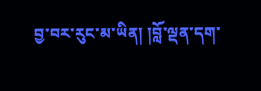བྱ་བར་རུང་མ་ཡིན། །བློ་ལྡན་དག་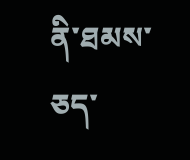ནི་ཐམས་ཅད་